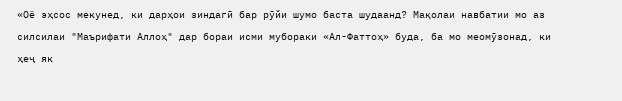«Оё эҳсос мекунед, ки дарҳои зиндагӣ бар рӯйи шумо баста шудаанд? Мақолаи навбатии мо аз силсилаи "Маърифати Аллоҳ" дар бораи исми мубораки «Ал-Фаттоҳ» буда, ба мо меомӯзонад, ки ҳеҷ як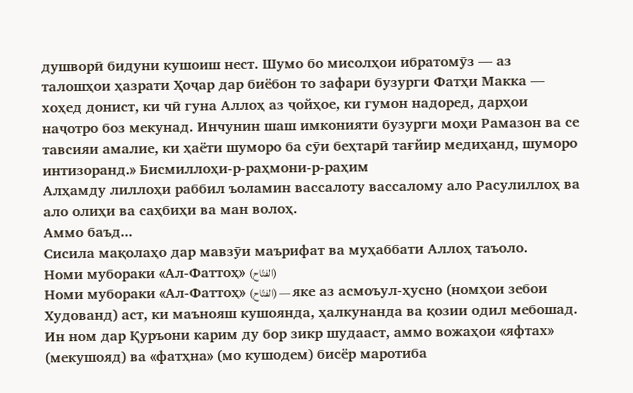душворӣ бидуни кушоиш нест. Шумо бо мисолҳои ибратомӯз — аз талошҳои ҳазрати Ҳоҷар дар биёбон то зафари бузурги Фатҳи Макка — хоҳед донист, ки чӣ гуна Аллоҳ аз ҷойҳое, ки гумон надоред, дарҳои наҷотро боз мекунад. Инчунин шаш имконияти бузурги моҳи Рамазон ва се тавсияи амалие, ки ҳаёти шуморо ба сӯи беҳтарӣ тағйир медиҳанд, шуморо интизоранд.» Бисмиллоҳи-р-раҳмони-р-раҳим
Алҳамду лиллоҳи раббил ъоламин вассалоту вассалому ало Расулиллоҳ ва ало олиҳи ва саҳбиҳи ва ман волоҳ.
Аммо баъд...
Сисила мақолаҳо дар мавзӯи маърифат ва муҳаббати Аллоҳ таъоло.
Номи мубораки «Ал-Фаттоҳ» (الفتّاح)
Номи мубораки «Ал-Фаттоҳ» (الفتّاح) — яке аз асмоъул-ҳусно (номҳои зебои Худованд) аст, ки маънояш кушоянда, ҳалкунанда ва қозии одил мебошад. Ин ном дар Қуръони карим ду бор зикр шудааст, аммо вожаҳои «яфтах» (мекушояд) ва «фатҳна» (мо кушодем) бисёр маротиба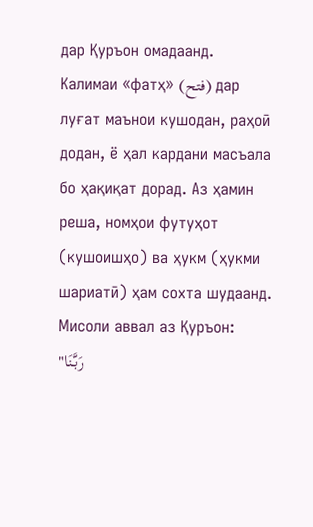дар Қуръон омадаанд.
Калимаи «фатҳ» (فتح) дар луғат маънои кушодан, раҳоӣ додан, ё ҳал кардани масъала бо ҳақиқат дорад. Аз ҳамин реша, номҳои футуҳот (кушоишҳо) ва ҳукм (ҳукми шариатӣ) ҳам сохта шудаанд.
Мисоли аввал аз Қуръон:
"رَبَّنَا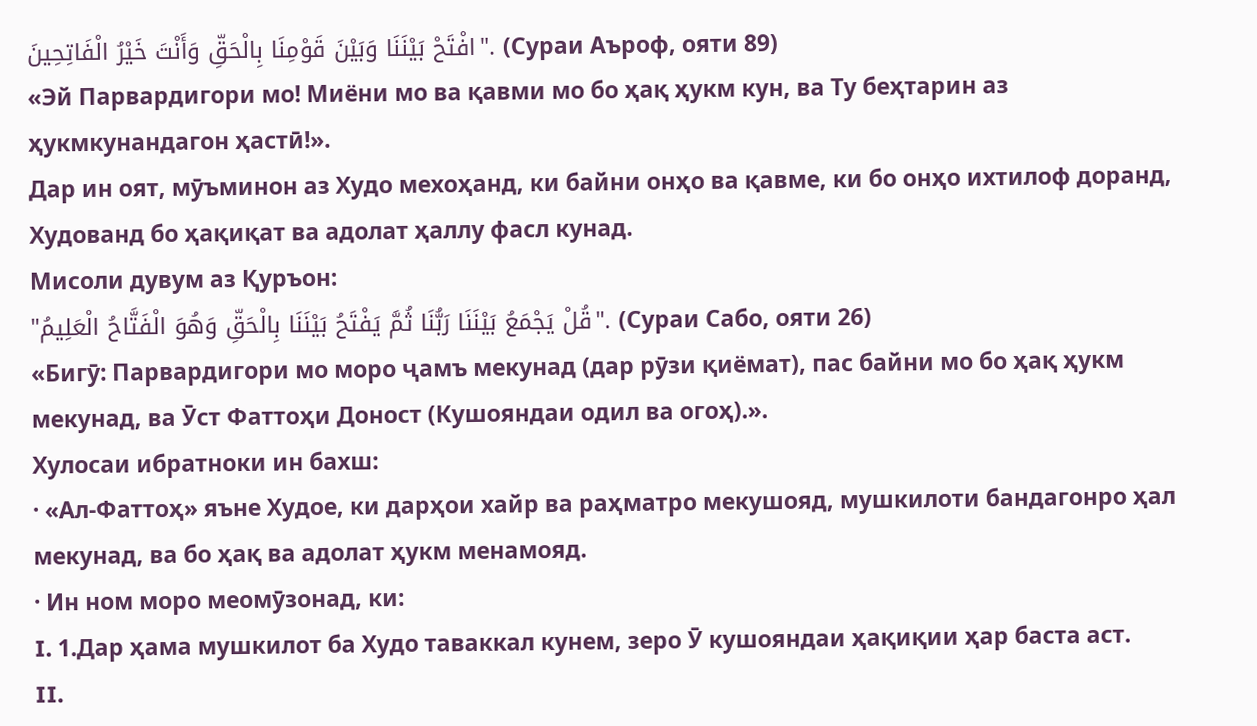افْتَحْ بَيْنَنَا وَبَيْنَ قَوْمِنَا بِالْحَقِّ وَأَنْتَ خَيْرُ الْفَاتِحِينَ". (Сураи Аъроф, ояти 89)
«Эй Парвардигори мо! Миёни мо ва қавми мо бо ҳақ ҳукм кун, ва Ту беҳтарин аз ҳукмкунандагон ҳастӣ!».
Дар ин оят, мӯъминон аз Худо мехоҳанд, ки байни онҳо ва қавме, ки бо онҳо ихтилоф доранд, Худованд бо ҳақиқат ва адолат ҳаллу фасл кунад.
Мисоли дувум аз Қуръон:
"قُلْ يَجْمَعُ بَيْنَنَا رَبُّنَا ثُمَّ يَفْتَحُ بَيْنَنَا بِالْحَقِّ وَهُوَ الْفَتَّاحُ الْعَلِيمُ". (Сураи Сабо, ояти 26)
«Бигӯ: Парвардигори мо моро ҷамъ мекунад (дар рӯзи қиёмат), пас байни мо бо ҳақ ҳукм мекунад, ва Ӯст Фаттоҳи Доност (Кушояндаи одил ва огоҳ).».
Хулосаи ибратноки ин бахш:
· «Ал-Фаттоҳ» яъне Худое, ки дарҳои хайр ва раҳматро мекушояд, мушкилоти бандагонро ҳал мекунад, ва бо ҳақ ва адолат ҳукм менамояд.
· Ин ном моро меомӯзонад, ки:
I. 1.Дар ҳама мушкилот ба Худо таваккал кунем, зеро Ӯ кушояндаи ҳақиқии ҳар баста аст.
II.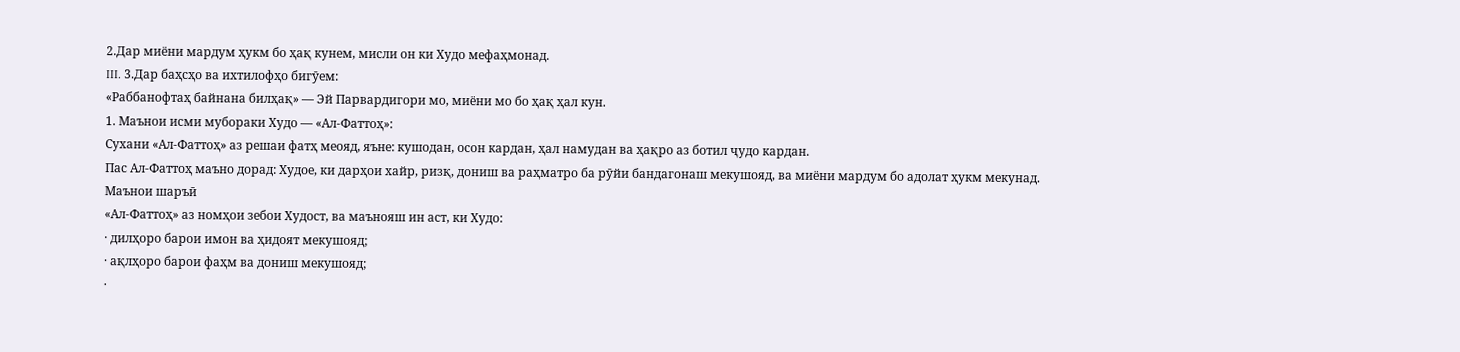2.Дар миёни мардум ҳукм бо ҳақ кунем, мисли он ки Худо мефаҳмонад.
III. 3.Дар баҳсҳо ва ихтилофҳо бигӯем:
«Раббанофтаҳ байнана билҳақ» — Эй Парвардигори мо, миёни мо бо ҳақ ҳал кун.
1. Маънои исми мубораки Худо — «Ал-Фаттоҳ»:
Сухани «Ал-Фаттоҳ» аз решаи фатҳ меояд, яъне: кушодан, осон кардан, ҳал намудан ва ҳақро аз ботил ҷудо кардан.
Пас Ал-Фаттоҳ маъно дорад: Худое, ки дарҳои хайр, ризқ, дониш ва раҳматро ба рӯйи бандагонаш мекушояд, ва миёни мардум бо адолат ҳукм мекунад.
Маънои шаръӣ
«Ал-Фаттоҳ» аз номҳои зебои Худост, ва маънояш ин аст, ки Худо:
· дилҳоро барои имон ва ҳидоят мекушояд;
· ақлҳоро барои фаҳм ва дониш мекушояд;
·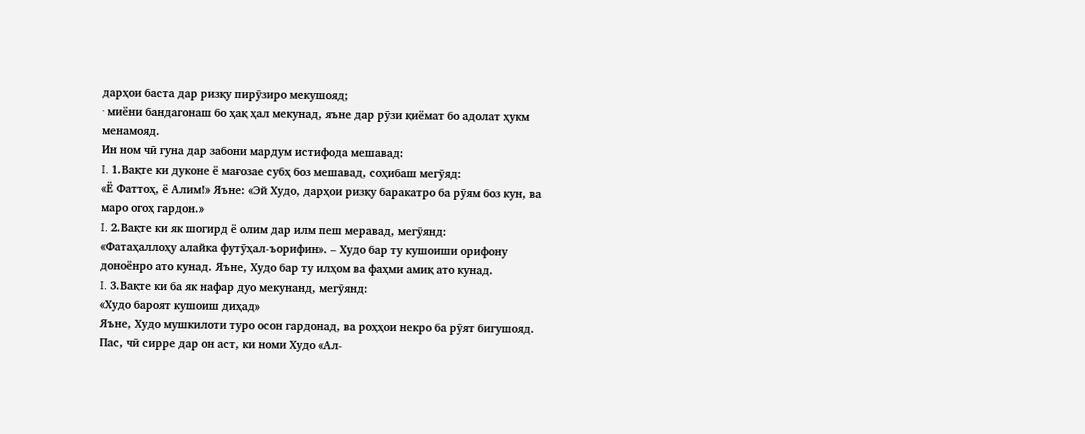дарҳои баста дар ризқу пирӯзиро мекушояд;
· миёни бандагонаш бо ҳақ ҳал мекунад, яъне дар рӯзи қиёмат бо адолат ҳукм менамояд.
Ин ном чӣ гуна дар забони мардум истифода мешавад:
I. 1.Вақте ки дуконе ё мағозае субҳ боз мешавад, соҳибаш мегӯяд:
«Ё Фаттоҳ, ё Алим!» Яъне: «Эй Худо, дарҳои ризқу баракатро ба рӯям боз кун, ва маро огоҳ гардон.»
I. 2.Вақте ки як шогирд ё олим дар илм пеш меравад, мегӯянд:
«Фатаҳаллоҳу алайка футӯҳал-ъорифин». – Худо бар ту кушоиши орифону доноёнро ато кунад. Яъне, Худо бар ту илҳом ва фаҳми амиқ ато кунад.
I. 3.Вақте ки ба як нафар дуо мекунанд, мегӯянд:
«Худо бароят кушоиш диҳад»
Яъне, Худо мушкилоти туро осон гардонад, ва роҳҳои некро ба рӯят бигушояд.
Пас, чӣ сирре дар он аст, ки номи Худо «Ал-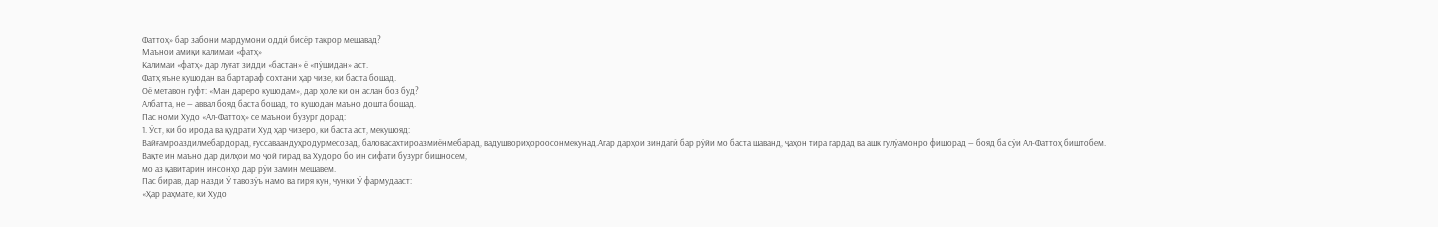Фаттоҳ» бар забони мардумони оддӣ бисёр такрор мешавад?
Маънои амиқи калимаи «фатҳ»
Калимаи «фатҳ» дар луғат зидди «бастан» ё «пӯшидан» аст.
Фатҳ яъне кушодан ва бартараф сохтани ҳар чизе, ки баста бошад.
Оё метавон гуфт: «Ман дареро кушодам», дар ҳоле ки он аслан боз буд?
Албатта, не — аввал бояд баста бошад, то кушодан маъно дошта бошад.
Пас номи Худо «Ал-Фаттоҳ» се маънои бузург дорад:
1. Ӯст, ки бо ирода ва қудрати Худ ҳар чизеро, ки баста аст, мекушояд:
Вайғамроаздилмебардорад, ғуссаваандуҳродурмесозад, баловасахтироазмиёнмебарад, вадушвориҳороосонмекунад.Агар дарҳои зиндагӣ бар рӯйи мо баста шаванд, ҷаҳон тира гардад ва ашк гулӯамонро фишорад — бояд ба сӯи Ал-Фаттоҳ биштобем.
Вақте ин маъно дар дилҳои мо ҷой гирад ва Худоро бо ин сифати бузург бишносем,
мо аз қавитарин инсонҳо дар рӯи замин мешавем.
Пас бирав, дар назди Ӯ тавозӯъ намо ва гиря кун, чунки Ӯ фармудааст:
«Ҳар раҳмате, ки Худо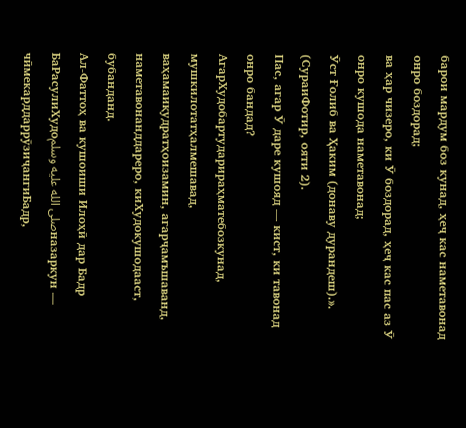барои мардум боз кунад, ҳеҷ кас наметавонад онро боздорад;
ва ҳар чизеро, ки Ӯ боздорад, ҳеҷ кас пас аз Ӯ онро кушода наметавонад;
Ӯст Ғолиб ва Ҳаким (донаву дурандеш).». (СураиФотир, ояти 2).
Пас, агар Ӯ даре кушояд — кист, ки тавонад онро бандад?
АгарХудобартударираҳматебозкунад, мушкилотатҳалмешавад,
ваҳамаиқудратҳоизамин, агарҷамъшаванд, наметавонанддареро, киХудокушодааст, бубанданд.
Ал-Фаттоҳ ва кушоиши Илоҳӣ дар Бадр
БаРасулиХудоصلى الله عليه وسلمназаркун — чӣмекарддаррӯзиҷангиБадр,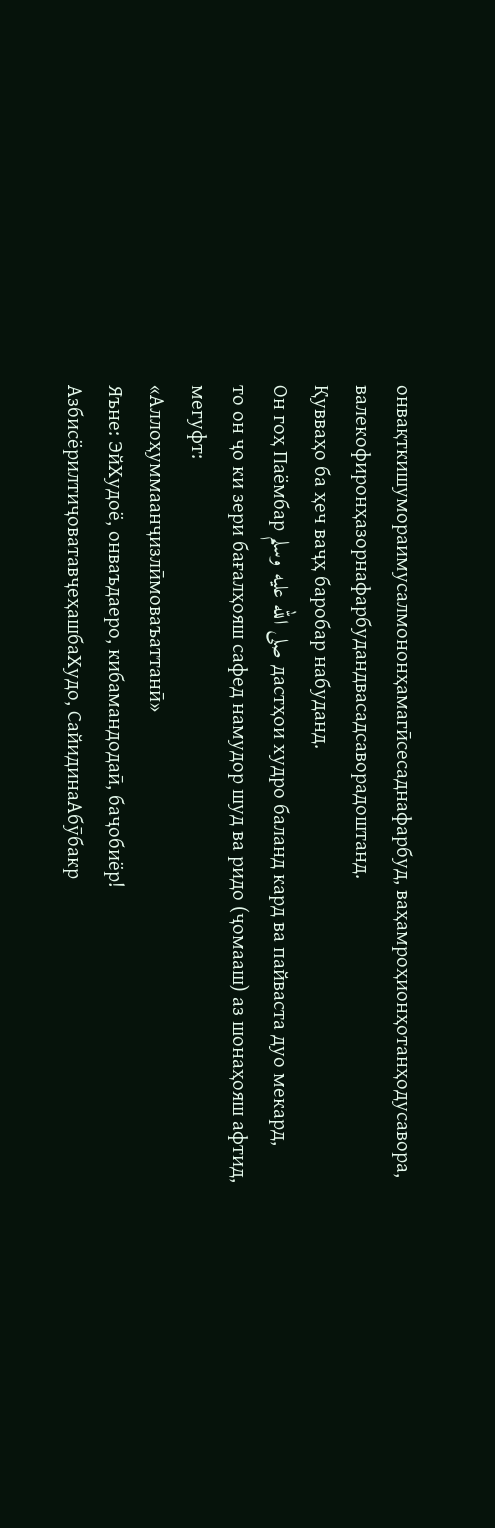онвақткишумораимусалмононҳамагӣсесаднафарбуд, ваҳамроҳионҳотанҳодусавора,
валекофиронҳазорнафарбудандвасадсаворадоштанд.
Қувваҳо ба ҳеч ваҷҳ баробар набуданд.
Он гоҳ Паёмбар صلى الله عليه وسلم дастҳои худро баланд кард ва пайваста дуо мекард,
то он ҷо ки зери бағалҳояш сафед намудор шуд ва ридо (ҷомааш) аз шонаҳояш афтид,
мегуфт:
«Аллоҳуммаанҷизлӣмоваъаттанӣ»
Яъне: ЭйХудоё, онваъдаеро, кибамандодаӣ, баҷобиёр!
АзбисёрилтиҷоватавҷеҳашбаХудо, СайидинаАбӯбакр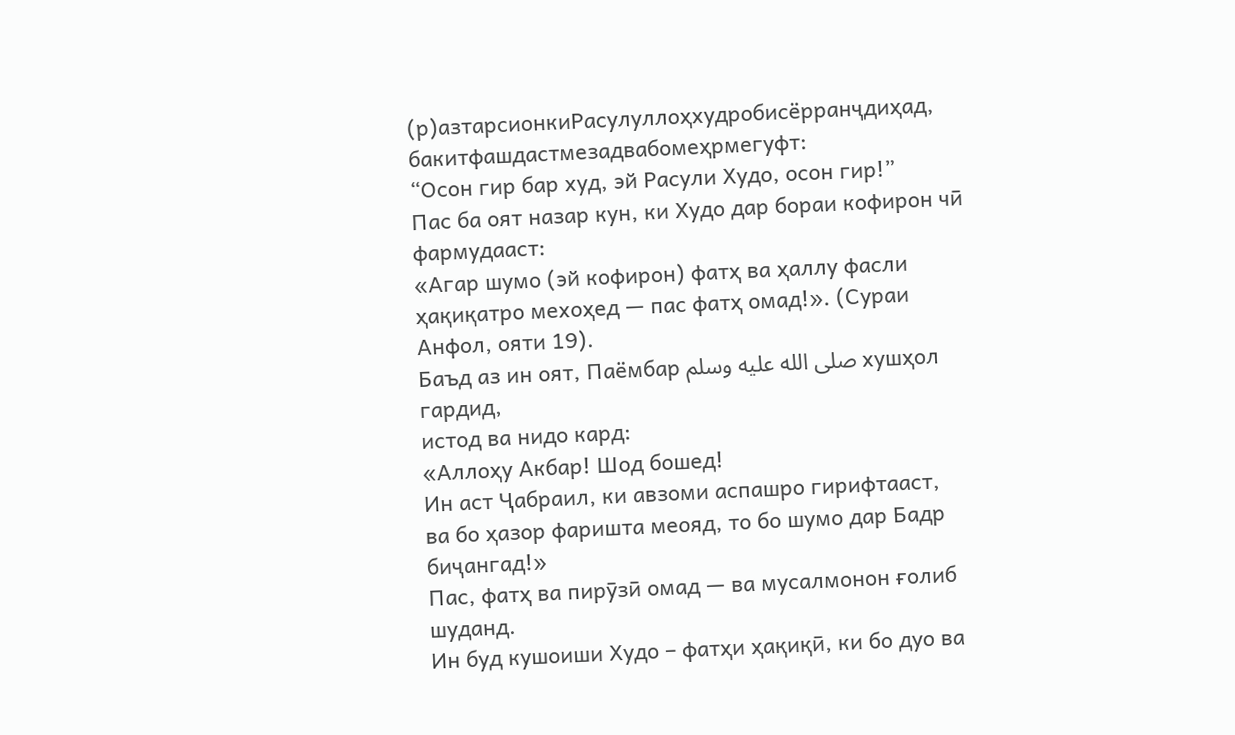(р)азтарсионкиРасулуллоҳхудробисёрранҷдиҳад,
бакитфашдастмезадвабомеҳрмегуфт:
“Осон гир бар худ, эй Расули Худо, осон гир!”
Пас ба оят назар кун, ки Худо дар бораи кофирон чӣ фармудааст:
«Агар шумо (эй кофирон) фатҳ ва ҳаллу фасли ҳақиқатро мехоҳед — пас фатҳ омад!». (Сураи Анфол, ояти 19).
Баъд аз ин оят, Паёмбар صلى الله عليه وسلم хушҳол гардид,
истод ва нидо кард:
«Аллоҳу Акбар! Шод бошед!
Ин аст Ҷабраил, ки авзоми аспашро гирифтааст,
ва бо ҳазор фаришта меояд, то бо шумо дар Бадр биҷангад!»
Пас, фатҳ ва пирӯзӣ омад — ва мусалмонон ғолиб шуданд.
Ин буд кушоиши Худо – фатҳи ҳақиқӣ, ки бо дуо ва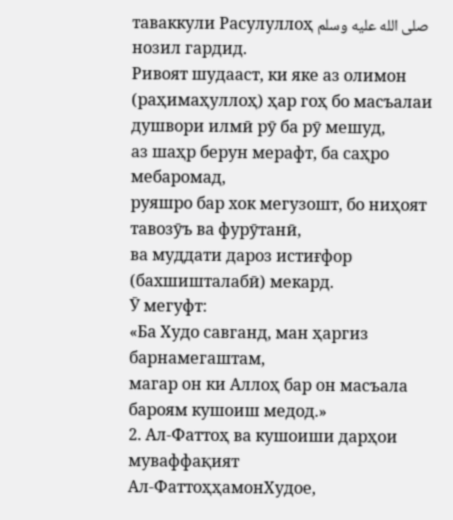таваккули Расулуллоҳ صلى الله عليه وسلم нозил гардид.
Ривоят шудааст, ки яке аз олимон (раҳимаҳуллоҳ) ҳар гоҳ бо масъалаи душвори илмӣ рӯ ба рӯ мешуд,
аз шаҳр берун мерафт, ба саҳро мебаромад,
руяшро бар хок мегузошт, бо ниҳоят тавозӯъ ва фурӯтанӣ,
ва муддати дароз истиғфор (бахшишталабӣ) мекард.
Ӯ мегуфт:
«Ба Худо савганд, ман ҳаргиз барнамегаштам,
магар он ки Аллоҳ бар он масъала бароям кушоиш медод.»
2. Ал-Фаттоҳ ва кушоиши дарҳои муваффақият
Ал-ФаттоҳҳамонХудое,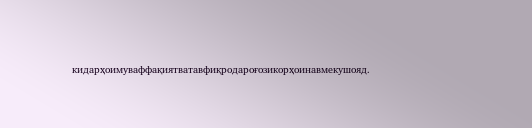кидарҳоимуваффақиятватавфиқродароғозикорҳоинавмекушояд.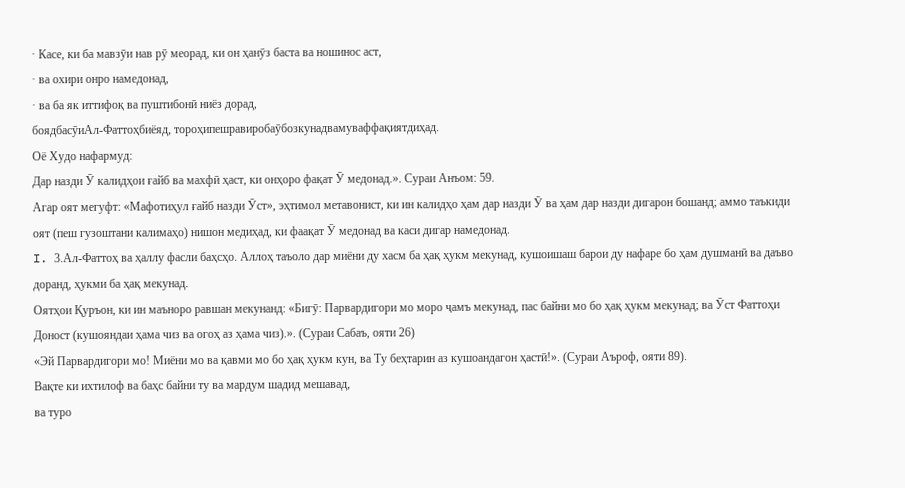· Касе, ки ба мавзӯи нав рӯ меорад, ки он ҳанӯз баста ва ношинос аст,
· ва охири онро намедонад,
· ва ба як иттифоқ ва пуштибонӣ ниёз дорад,
боядбасӯиАл-Фаттоҳбиёяд, тороҳипешравиробаӯбозкунадвамуваффақиятдиҳад.
Оё Худо нафармуд:
Дар назди Ӯ калидҳои ғайб ва махфӣ ҳаст, ки онҳоро фақат Ӯ медонад.». Сураи Анъом: 59.
Агар оят мегуфт: «Мафотиҳул ғайб назди Ӯст», эҳтимол метавонист, ки ин калидҳо ҳам дар назди Ӯ ва ҳам дар назди дигарон бошанд; аммо таъкиди оят (пеш гузоштани калимаҳо) нишон медиҳад, ки фаақат Ӯ медонад ва каси дигар намедонад.
I. 3.Ал-Фаттоҳ ва ҳаллу фасли баҳсҳо. Аллоҳ таъоло дар миёни ду хасм ба ҳақ ҳукм мекунад, кушоишаш барои ду нафаре бо ҳам душманӣ ва даъво доранд, ҳукми ба ҳақ мекунад.
Оятҳои Қуръон, ки ин маъноро равшан мекунанд: «Бигӯ: Парвардигори мо моро ҷамъ мекунад, пас байни мо бо ҳақ ҳукм мекунад; ва Ӯст Фаттоҳи Доност (кушояндаи ҳама чиз ва огоҳ аз ҳама чиз).». (Сураи Сабаъ, ояти 26)
«Эй Парвардигори мо! Миёни мо ва қавми мо бо ҳақ ҳукм кун, ва Ту беҳтарин аз кушоандагон ҳастӣ!». (Сураи Аъроф, ояти 89).
Вақте ки ихтилоф ва баҳс байни ту ва мардум шадид мешавад,
ва туро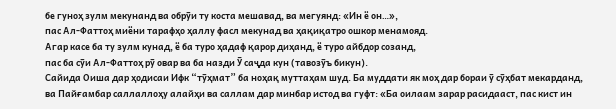бе гуноҳ зулм мекунанд ва обрӯи ту коста мешавад, ва мегуянд: «Ин ё он…»,
пас Ал-Фаттоҳ миёни тарафҳо ҳаллу фасл мекунад ва ҳақиқатро ошкор менамояд.
Агар касе ба ту зулм кунад, ё ба туро ҳадаф қарор диҳанд, ё туро айбдор созанд,
пас ба сӯи Ал-Фаттоҳ рӯ овар ва ба назди Ӯ саҷда кун (тавозӯъ бикун).
Сайида Оиша дар ҳодисаи Ифк “тӯҳмат” ба ноҳақ муттаҳам шуд. Ба муддати як моҳ дар бораи ӯ сӯҳбат мекарданд, ва Пайғамбар саллаллоҳу алайҳи ва саллам дар минбар истод ва гуфт: «Ба оилаам зарар расидааст, пас кист ин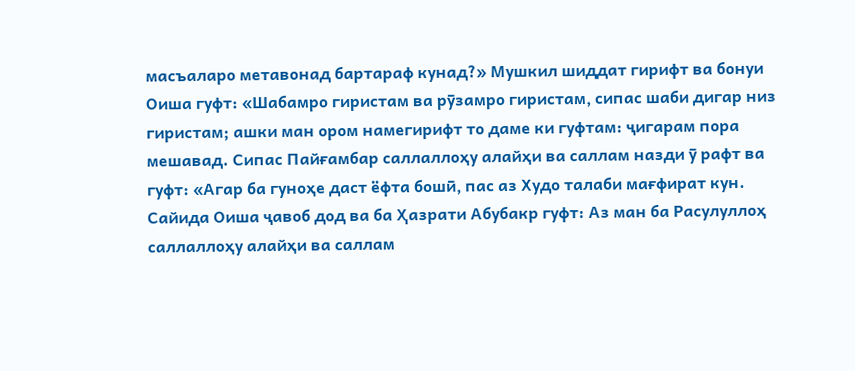масъаларо метавонад бартараф кунад?» Мушкил шиддат гирифт ва бонуи Оиша гуфт: «Шабамро гиристам ва рӯзамро гиристам, сипас шаби дигар низ гиристам; ашки ман ором намегирифт то даме ки гуфтам: ҷигарам пора мешавад. Сипас Пайғамбар саллаллоҳу алайҳи ва саллам назди ӯ рафт ва гуфт: «Агар ба гуноҳе даст ёфта бошӣ, пас аз Худо талаби мағфират кун. Сайида Оиша ҷавоб дод ва ба Ҳазрати Абубакр гуфт: Аз ман ба Расулуллоҳ саллаллоҳу алайҳи ва саллам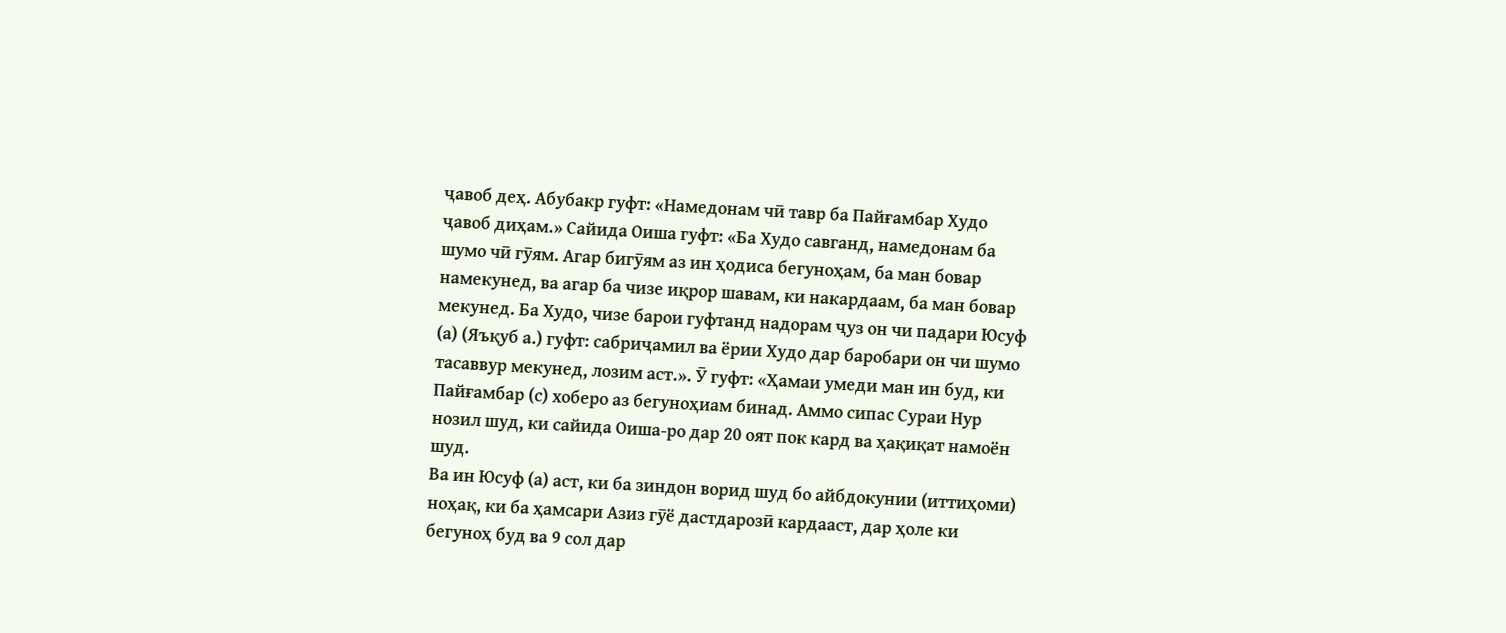ҷавоб деҳ. Абубакр гуфт: «Намедонам чӣ тавр ба Пайғамбар Худо ҷавоб диҳам.» Сайида Оиша гуфт: «Ба Худо савганд, намедонам ба шумо чӣ гӯям. Агар бигӯям аз ин ҳодиса бегуноҳам, ба ман бовар намекунед, ва агар ба чизе иқрор шавам, ки накардаам, ба ман бовар мекунед. Ба Худо, чизе барои гуфтанд надорам ҷуз он чи падари Юсуф (а) (Яъқуб а.) гуфт: сабриҷамил ва ёрии Худо дар баробари он чи шумо тасаввур мекунед, лозим аст.». Ӯ гуфт: «Ҳамаи умеди ман ин буд, ки Пайғамбар (с) хоберо аз бегуноҳиам бинад. Аммо сипас Сураи Нур нозил шуд, ки сайида Оиша-ро дар 20 оят пок кард ва ҳақиқат намоён шуд.
Ва ин Юсуф (а) аст, ки ба зиндон ворид шуд бо айбдокунии (иттиҳоми) ноҳақ, ки ба ҳамсари Азиз гӯё дастдарозӣ кардааст, дар ҳоле ки бегуноҳ буд ва 9 сол дар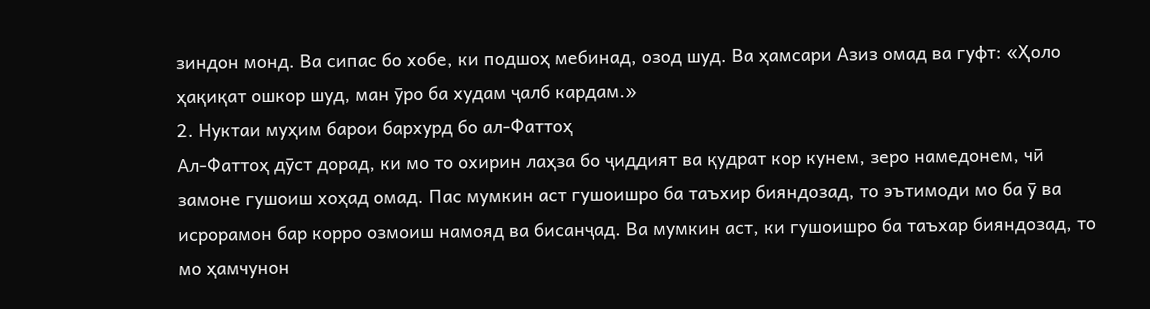зиндон монд. Ва сипас бо хобе, ки подшоҳ мебинад, озод шуд. Ва ҳамсари Азиз омад ва гуфт: «Ҳоло ҳақиқат ошкор шуд, ман ӯро ба худам ҷалб кардам.»
2. Нуктаи муҳим барои бархурд бо ал‑Фаттоҳ
Ал‑Фаттоҳ дӯст дорад, ки мо то охирин лаҳза бо ҷиддият ва қудрат кор кунем, зеро намедонем, чӣ замоне гушоиш хоҳад омад. Пас мумкин аст гушоишро ба таъхир бияндозад, то эътимоди мо ба ӯ ва исрорамон бар корро озмоиш намояд ва бисанҷад. Ва мумкин аст, ки гушоишро ба таъхар бияндозад, то мо ҳамчунон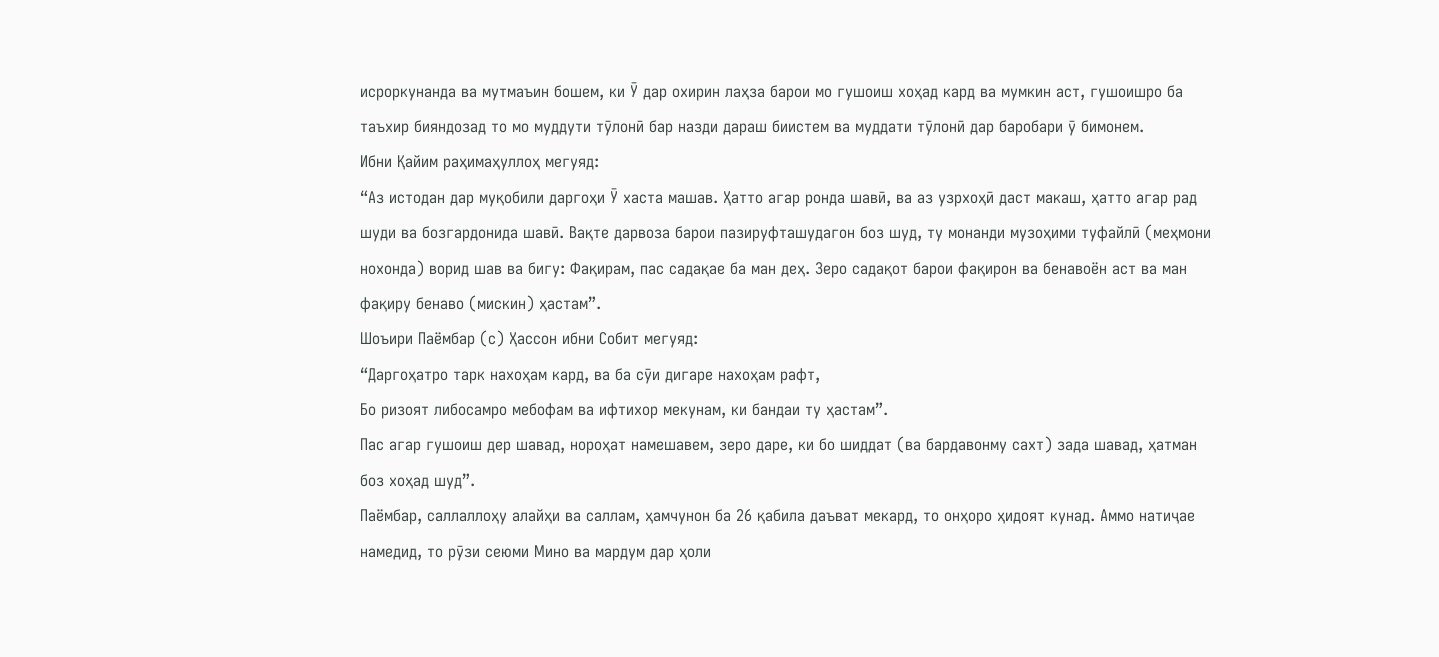исроркунанда ва мутмаъин бошем, ки Ӯ дар охирин лаҳза барои мо гушоиш хоҳад кард ва мумкин аст, гушоишро ба таъхир бияндозад то мо муддути тӯлонӣ бар назди дараш биистем ва муддати тӯлонӣ дар баробари ӯ бимонем.
Ибни Қайим раҳимаҳуллоҳ мегуяд:
“Аз истодан дар муқобили даргоҳи Ӯ хаста машав. Ҳатто агар ронда шавӣ, ва аз узрхоҳӣ даст макаш, ҳатто агар рад шуди ва бозгардонида шавӣ. Вақте дарвоза барои пазируфташудагон боз шуд, ту монанди музоҳими туфайлӣ (меҳмони нохонда) ворид шав ва бигу: Фақирам, пас садақае ба ман деҳ. Зеро садақот барои фақирон ва бенавоён аст ва ман фақиру бенаво (мискин) ҳастам”.
Шоъири Паёмбар (с) Ҳассон ибни Собит мегуяд:
“Даргоҳатро тарк нахоҳам кард, ва ба сӯи дигаре нахоҳам рафт,
Бо ризоят либосамро мебофам ва ифтихор мекунам, ки бандаи ту ҳастам”.
Пас агар гушоиш дер шавад, нороҳат намешавем, зеро даре, ки бо шиддат (ва бардавонму сахт) зада шавад, ҳатман боз хоҳад шуд”.
Паёмбар, саллаллоҳу алайҳи ва саллам, ҳамчунон ба 26 қабила даъват мекард, то онҳоро ҳидоят кунад. Аммо натиҷае намедид, то рӯзи сеюми Мино ва мардум дар ҳоли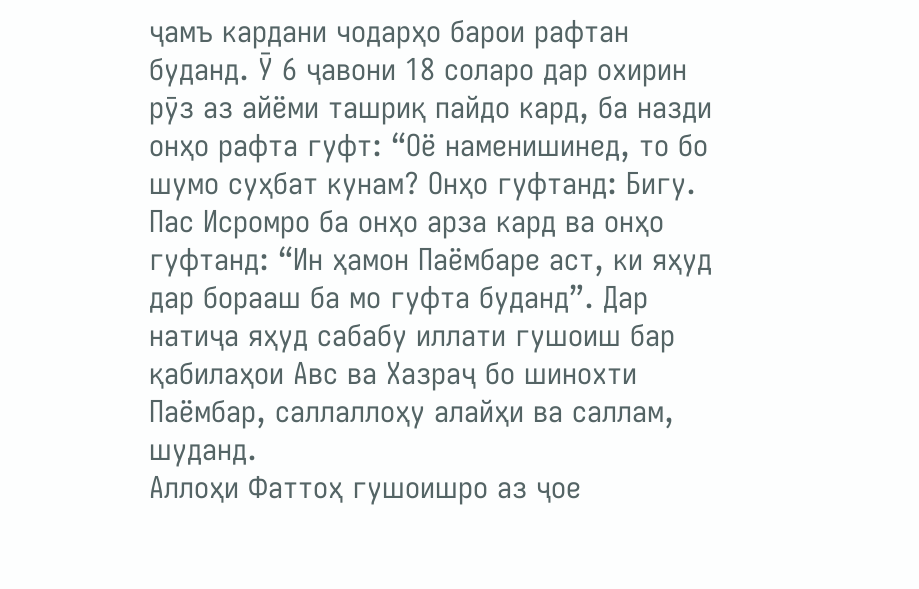ҷамъ кардани чодарҳо барои рафтан буданд. Ӯ 6 ҷавони 18 соларо дар охирин рӯз аз айёми ташриқ пайдо кард, ба назди онҳо рафта гуфт: “Оё наменишинед, то бо шумо суҳбат кунам? Онҳо гуфтанд: Бигу. Пас Исромро ба онҳо арза кард ва онҳо гуфтанд: “Ин ҳамон Паёмбаре аст, ки яҳуд дар борааш ба мо гуфта буданд”. Дар натиҷа яҳуд сабабу иллати гушоиш бар қабилаҳои Авс ва Хазраҷ бо шинохти Паёмбар, саллаллоҳу алайҳи ва саллам, шуданд.
Аллоҳи Фаттоҳ гушоишро аз ҷое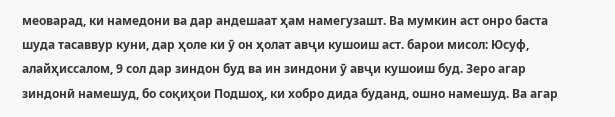меоварад, ки намедони ва дар андешаат ҳам намегузашт. Ва мумкин аст онро баста шуда тасаввур куни, дар ҳоле ки ӯ он ҳолат авҷи кушоиш аст. барои мисол: Юсуф, алайҳиссалом, 9 сол дар зиндон буд ва ин зиндони ӯ авҷи кушоиш буд. Зеро агар зиндонӣ намешуд, бо соқиҳои Подшоҳ, ки хобро дида буданд, ошно намешуд. Ва агар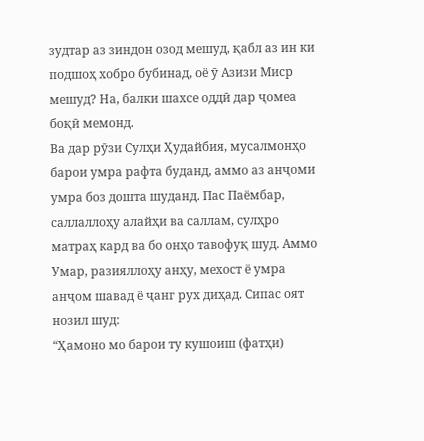зудтар аз зиндон озод мешуд, қабл аз ин ки подшоҳ хобро бубинад, оё ӯ Азизи Миср мешуд? На, балки шахсе оддӣ дар ҷомеа боқӣ мемонд.
Ва дар рӯзи Сулҳи Ҳудайбия, мусалмонҳо барои умра рафта буданд, аммо аз анҷоми умра боз дошта шуданд. Пас Паёмбар, саллаллоҳу алайҳи ва саллам, сулҳро матраҳ кард ва бо онҳо тавофуқ шуд. Аммо Умар, разияллоҳу анҳу, мехост ё умра анҷом шавад ё ҷанг рух диҳад. Сипас оят нозил шуд:
“Ҳамоно мо барои ту кушоиш (фатҳи)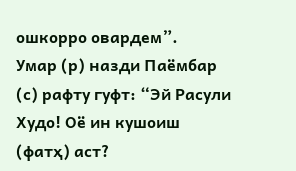ошкорро овардем”.
Умар (р) назди Паёмбар (с) рафту гуфт: “Эй Расули Худо! Оё ин кушоиш (фатҳ) аст?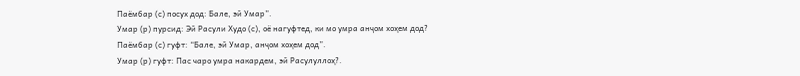Паёмбар (с) посух дод: Бале, эй Умар”.
Умар (р) пурсид: Эй Расули Худо (с), оё нагуфтед, ки мо умра анҷом хоҳем дод?
Паёмбар (с) гуфт: “Бале, эй Умар, анҷом хоҳем дод”.
Умар (р) гуфт: Пас чаро умра накардем, эй Расулуллоҳ?.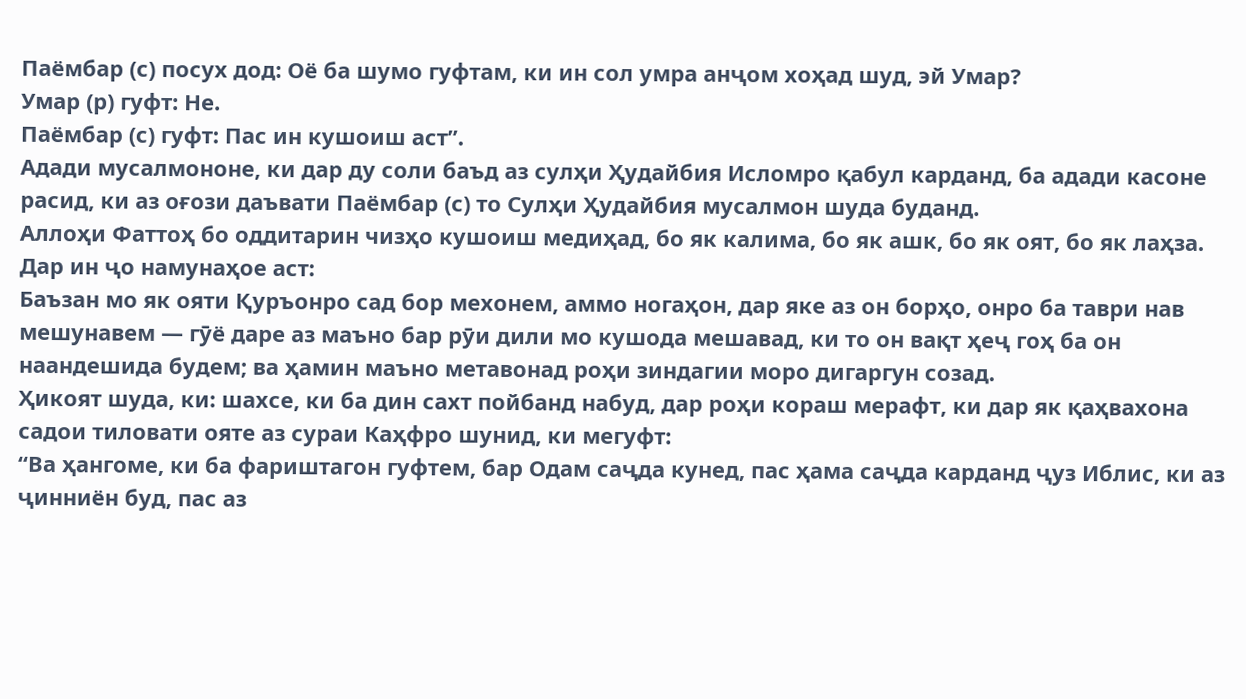Паёмбар (с) посух дод: Оё ба шумо гуфтам, ки ин сол умра анҷом хоҳад шуд, эй Умар?
Умар (р) гуфт: Не.
Паёмбар (с) гуфт: Пас ин кушоиш аст”.
Адади мусалмононе, ки дар ду соли баъд аз сулҳи Ҳудайбия Исломро қабул карданд, ба адади касоне расид, ки аз оғози даъвати Паёмбар (с) то Сулҳи Ҳудайбия мусалмон шуда буданд.
Аллоҳи Фаттоҳ бо оддитарин чизҳо кушоиш медиҳад, бо як калима, бо як ашк, бо як оят, бо як лаҳза. Дар ин ҷо намунаҳое аст:
Баъзан мо як ояти Қуръонро сад бор мехонем, аммо ногаҳон, дар яке аз он борҳо, онро ба таври нав мешунавем — гӯё даре аз маъно бар рӯи дили мо кушода мешавад, ки то он вақт ҳеҷ гоҳ ба он наандешида будем; ва ҳамин маъно метавонад роҳи зиндагии моро дигаргун созад.
Ҳикоят шуда, ки: шахсе, ки ба дин сахт пойбанд набуд, дар роҳи кораш мерафт, ки дар як қаҳвахона садои тиловати ояте аз сураи Каҳфро шунид, ки мегуфт:
“Ва ҳангоме, ки ба фариштагон гуфтем, бар Одам саҷда кунед, пас ҳама саҷда карданд ҷуз Иблис, ки аз ҷинниён буд, пас аз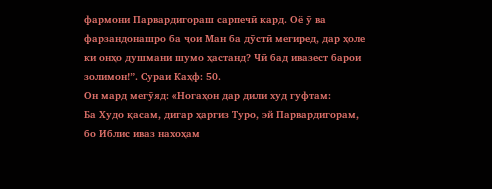фармони Парвардигораш сарпечӣ кард. Оё ӯ ва фарзандонашро ба ҷои Ман ба дӯстӣ мегиред, дар ҳоле ки онҳо душмани шумо ҳастанд? Чӣ бад ивазест барои золимон!”. Сураи Каҳф: 50.
Он мард мегӯяд: «Ногаҳон дар дили худ гуфтам:
Ба Худо қасам, дигар ҳаргиз Туро, эй Парвардигорам, бо Иблис иваз нахоҳам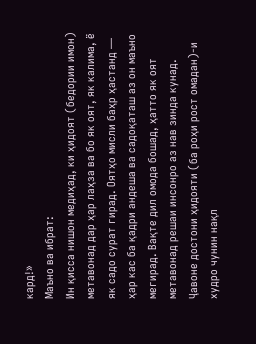кард!»
Маъно ва ибрат:
Ин қисса нишон медиҳад, ки ҳидоят (бедории имон) метавонад дар ҳар лаҳза ва бо як оят, як калима, ё як садо сурат гирад. Оятҳо мисли баҳр ҳастанд — ҳар кас ба қадри андеша ва садоқаташ аз он маъно мегирад. Вақте дил омода бошад, ҳатто як оят метавонад решаи инсонро аз нав зинда кунад.
Ҷавоне достони ҳидояти (ба роҳи рост омадан)-и худро чунин нақл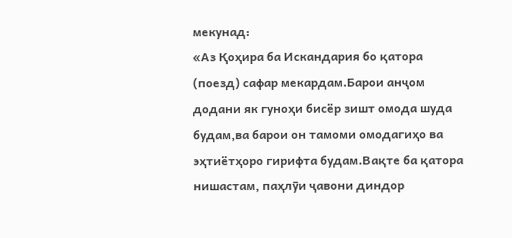мекунад:
«Аз Қоҳира ба Искандария бо қатора (поезд) сафар мекардам.Барои анҷом додани як гуноҳи бисёр зишт омода шуда будам,ва барои он тамоми омодагиҳо ва эҳтиётҳоро гирифта будам.Вақте ба қатора нишастам, паҳлӯи ҷавони диндор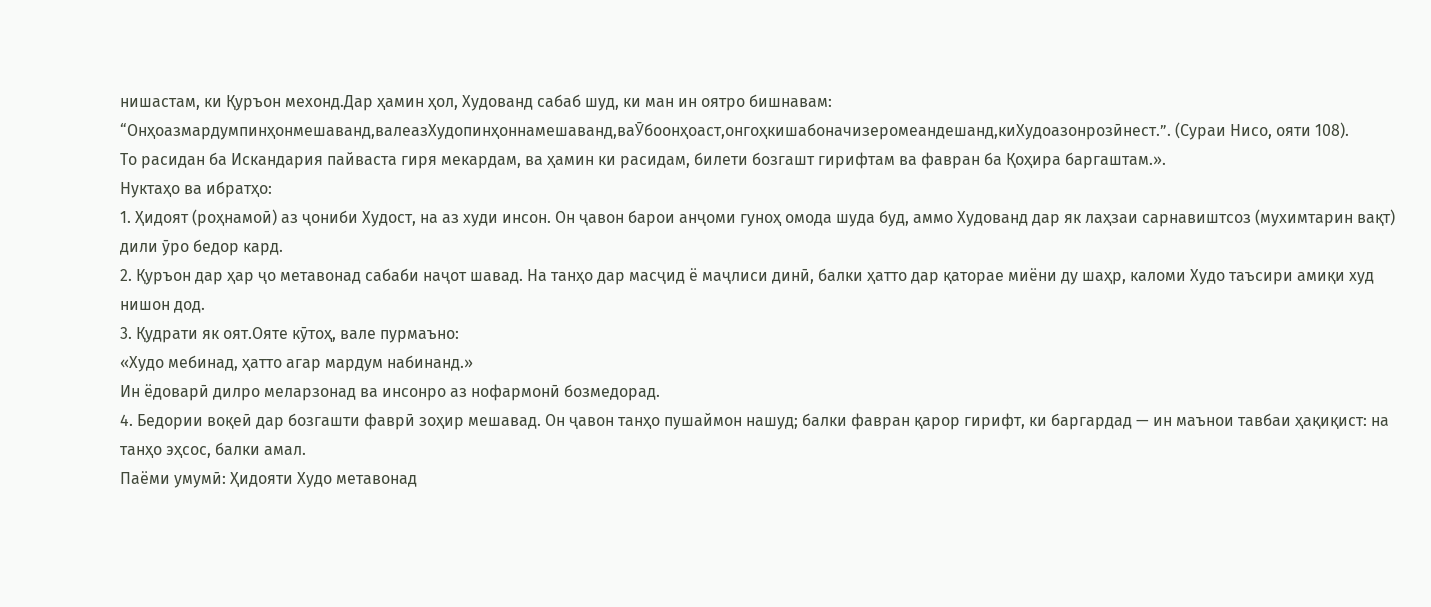нишастам, ки Қуръон мехонд.Дар ҳамин ҳол, Худованд сабаб шуд, ки ман ин оятро бишнавам:
“Онҳоазмардумпинҳонмешаванд,валеазХудопинҳоннамешаванд,ваӮбоонҳоаст,онгоҳкишабоначизеромеандешанд,киХудоазонрозӣнест.”. (Сураи Нисо, ояти 108).
То расидан ба Искандария пайваста гиря мекардам, ва ҳамин ки расидам, билети бозгашт гирифтам ва фавран ба Қоҳира баргаштам.».
Нуктаҳо ва ибратҳо:
1. Ҳидоят (роҳнамоӣ) аз ҷониби Худост, на аз худи инсон. Он ҷавон барои анҷоми гуноҳ омода шуда буд, аммо Худованд дар як лаҳзаи сарнавиштсоз (мухимтарин вақт) дили ӯро бедор кард.
2. Қуръон дар ҳар ҷо метавонад сабаби наҷот шавад. На танҳо дар масҷид ё маҷлиси динӣ, балки ҳатто дар қаторае миёни ду шаҳр, каломи Худо таъсири амиқи худ нишон дод.
3. Қудрати як оят.Ояте кӯтоҳ, вале пурмаъно:
«Худо мебинад, ҳатто агар мардум набинанд.»
Ин ёдоварӣ дилро меларзонад ва инсонро аз нофармонӣ бозмедорад.
4. Бедории воқеӣ дар бозгашти фаврӣ зоҳир мешавад. Он ҷавон танҳо пушаймон нашуд; балки фавран қарор гирифт, ки баргардад — ин маънои тавбаи ҳақиқист: на танҳо эҳсос, балки амал.
Паёми умумӣ: Ҳидояти Худо метавонад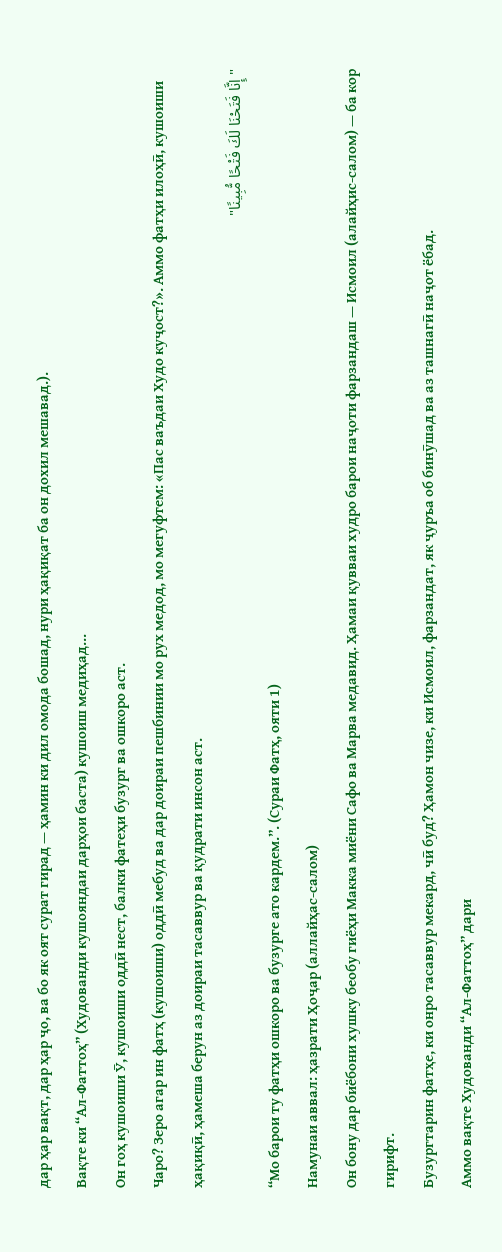дар ҳар вақт, дар ҳар ҷо, ва бо як оят сурат гирад — ҳамин ки дил омода бошад, нури ҳақиқат ба он дохил мешавад.).
Вақте ки “Ал-Фаттоҳ” (Худованди кушояндаи дарҳои баста) кушоиш медиҳад...
Он гоҳ кушоиши Ӯ, кушоиши оддӣ нест, балки фатеҳи бузург ва ошкоро аст.
Чаро? Зеро агар ин фатҳ (кушоиши) оддӣ мебуд ва дар доираи пешбинии мо рух медод, мо мегуфтем: «Пас ваъдаи Худо куҷост?». Аммо фатҳи илоҳӣ, кушоиши ҳақиқӣ, ҳамеша берун аз доираи тасаввур ва қудрати инсон аст.
"إِنَّا فَتَحْنَا لَكَ فَتْحًا مُّبِينًا"
“Мо барои ту фатҳи ошкоро ва бузурге ато кардем.”. (Сураи Фатҳ, ояти 1)
Намунаи аввал: ҳазрати Ҳоҷар (аллайҳас-салом)
Он бону дар биёбони хушку беобу гиёҳи Макка миёни Сафо ва Марва медавид. Ҳамаи қувваи худро барои наҷоти фарзандаш — Исмоил (алайҳис-салом) — ба кор гирифт.
Бузургтарин фатҳе, ки онро тасаввур мекард, чӣ буд? Ҳамон чизе, ки Исмоил, фарзандат, як ҷуръа об бинӯшад ва аз ташнагӣ наҷот ёбад.
Аммо вақте Худованди “Ал-Фаттоҳ” дари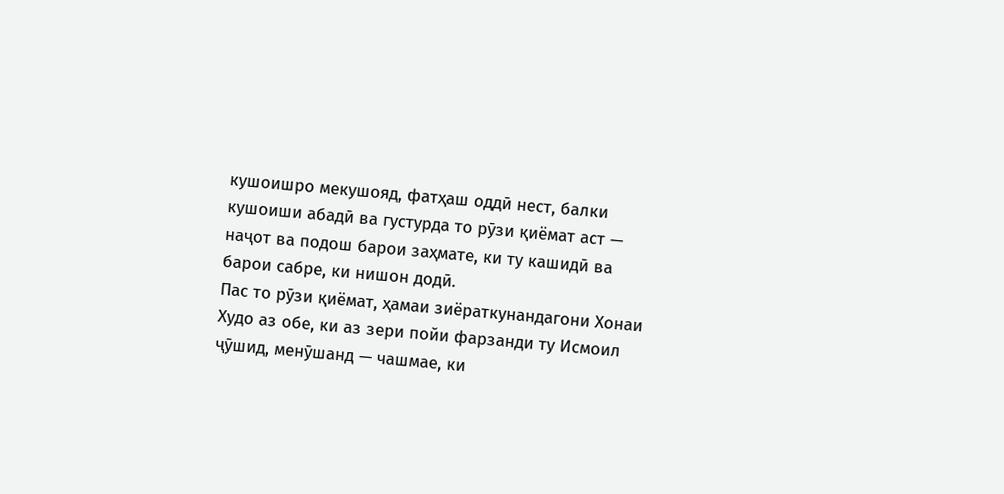кушоишро мекушояд, фатҳаш оддӣ нест, балки кушоиши абадӣ ва густурда то рӯзи қиёмат аст — наҷот ва подош барои заҳмате, ки ту кашидӣ ва барои сабре, ки нишон додӣ.
Пас то рӯзи қиёмат, ҳамаи зиёраткунандагони Хонаи Худо аз обе, ки аз зери пойи фарзанди ту Исмоил ҷӯшид, менӯшанд — чашмае, ки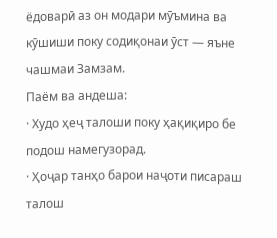ёдоварӣ аз он модари мӯъмина ва кӯшиши поку содиқонаи ӯст — яъне чашмаи Замзам.
Паём ва андеша:
· Худо ҳеҷ талоши поку ҳақиқиро бе подош намегузорад.
· Ҳоҷар танҳо барои наҷоти писараш талош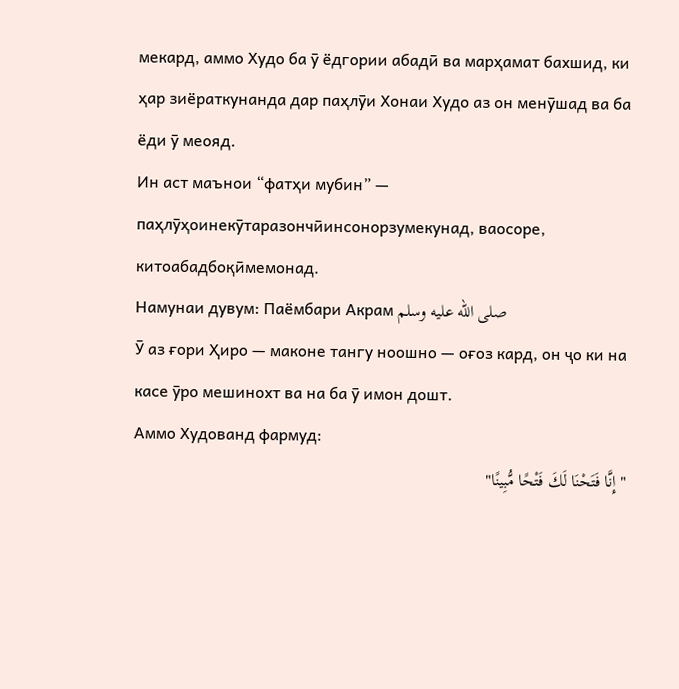мекард, аммо Худо ба ӯ ёдгории абадӣ ва марҳамат бахшид, ки ҳар зиёраткунанда дар паҳлӯи Хонаи Худо аз он менӯшад ва ба ёди ӯ меояд.
Ин аст маънои “фатҳи мубин” — паҳлӯҳоинекӯтаразончӣинсонорзумекунад, ваосоре, китоабадбоқӣмемонад.
Намунаи дувум: Паёмбари Акрам صلى الله عليه وسلم
Ӯ аз ғори Ҳиро — маконе тангу ноошно — оғоз кард, он ҷо ки на касе ӯро мешинохт ва на ба ӯ имон дошт.
Аммо Худованд фармуд:
"إِنَّا فَتَحْنَا لَكَ فَتْحًا مُّبِينًا"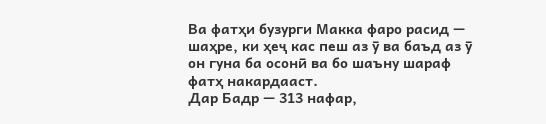Ва фатҳи бузурги Макка фаро расид — шаҳре, ки ҳеҷ кас пеш аз ӯ ва баъд аз ӯ
он гуна ба осонӣ ва бо шаъну шараф фатҳ накардааст.
Дар Бадр — 313 нафар,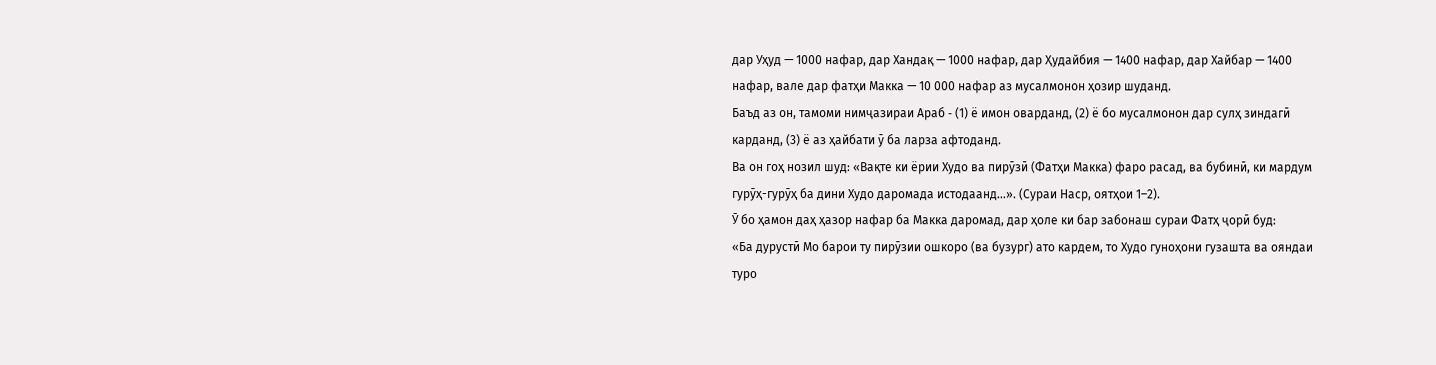дар Уҳуд — 1000 нафар, дар Хандақ — 1000 нафар, дар Ҳудайбия — 1400 нафар, дар Хайбар — 1400 нафар, вале дар фатҳи Макка — 10 000 нафар аз мусалмонон ҳозир шуданд.
Баъд аз он, тамоми нимҷазираи Араб ‑ (1) ё имон оварданд, (2) ё бо мусалмонон дар сулҳ зиндагӣ карданд, (3) ё аз ҳайбати ӯ ба ларза афтоданд.
Ва он гоҳ нозил шуд: «Вақте ки ёрии Худо ва пирӯзӣ (Фатҳи Макка) фаро расад, ва бубинӣ, ки мардум гурӯҳ-гурӯҳ ба дини Худо даромада истодаанд…». (Сураи Наср, оятҳои 1–2).
Ӯ бо ҳамон даҳ ҳазор нафар ба Макка даромад, дар ҳоле ки бар забонаш сураи Фатҳ ҷорӣ буд:
«Ба дурустӣ Мо барои ту пирӯзии ошкоро (ва бузург) ато кардем, то Худо гуноҳони гузашта ва ояндаи туро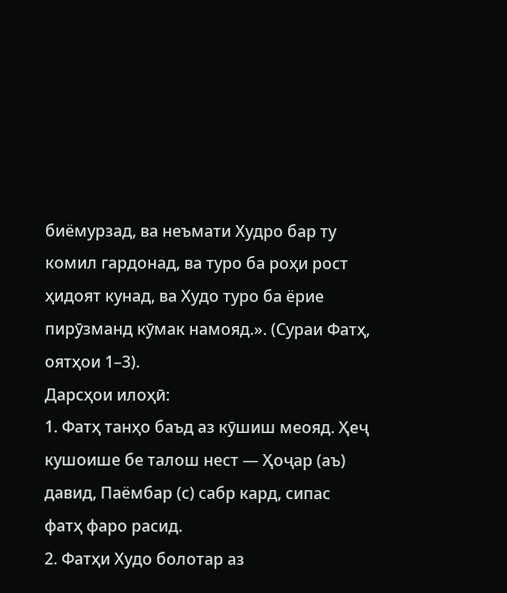биёмурзад, ва неъмати Худро бар ту комил гардонад, ва туро ба роҳи рост ҳидоят кунад, ва Худо туро ба ёрие пирӯзманд кӯмак намояд.». (Сураи Фатҳ, оятҳои 1–3).
Дарсҳои илоҳӣ:
1. Фатҳ танҳо баъд аз кӯшиш меояд. Ҳеҷ кушоише бе талош нест — Ҳоҷар (аъ) давид, Паёмбар (с) сабр кард, сипас фатҳ фаро расид.
2. Фатҳи Худо болотар аз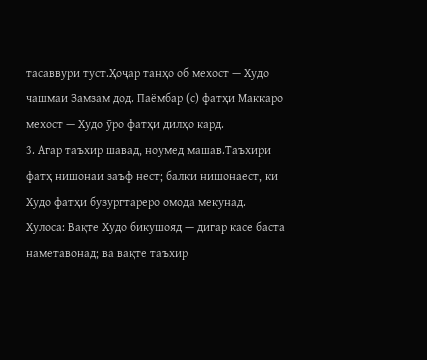тасаввури туст.Ҳоҷар танҳо об мехост — Худо чашмаи Замзам дод. Паёмбар (с) фатҳи Маккаро мехост — Худо ӯро фатҳи дилҳо кард.
3. Агар таъхир шавад, ноумед машав.Таъхири фатҳ нишонаи заъф нест; балки нишонаест, ки Худо фатҳи бузургтареро омода мекунад.
Хулоса: Вақте Худо бикушояд — дигар касе баста наметавонад; ва вақте таъхир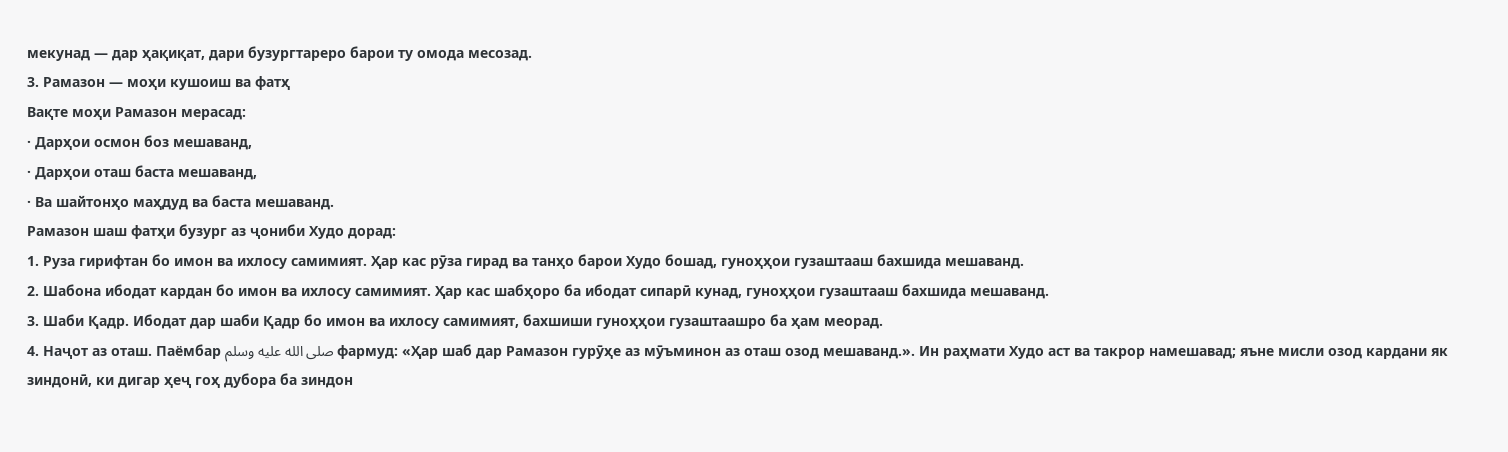мекунад — дар ҳақиқат, дари бузургтареро барои ту омода месозад.
3. Рамазон — моҳи кушоиш ва фатҳ
Вақте моҳи Рамазон мерасад:
· Дарҳои осмон боз мешаванд,
· Дарҳои оташ баста мешаванд,
· Ва шайтонҳо маҳдуд ва баста мешаванд.
Рамазон шаш фатҳи бузург аз ҷониби Худо дорад:
1. Руза гирифтан бо имон ва ихлосу самимият. Ҳар кас рӯза гирад ва танҳо барои Худо бошад, гуноҳҳои гузаштааш бахшида мешаванд.
2. Шабона ибодат кардан бо имон ва ихлосу самимият. Ҳар кас шабҳоро ба ибодат сипарӣ кунад, гуноҳҳои гузаштааш бахшида мешаванд.
3. Шаби Қадр. Ибодат дар шаби Қадр бо имон ва ихлосу самимият, бахшиши гуноҳҳои гузаштаашро ба ҳам меорад.
4. Наҷот аз оташ. Паёмбар صلى الله عليه وسلم фармуд: «Ҳар шаб дар Рамазон гурӯҳе аз мӯъминон аз оташ озод мешаванд.». Ин раҳмати Худо аст ва такрор намешавад; яъне мисли озод кардани як зиндонӣ, ки дигар ҳеҷ гоҳ дубора ба зиндон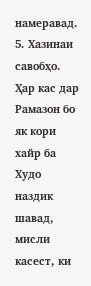намеравад.
5. Хазинаи савобҳо. Ҳар кас дар Рамазон бо як кори хайр ба Худо наздик шавад, мисли касест, ки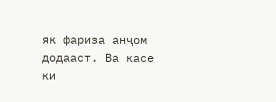як фариза анҷом додааст. Ва касе ки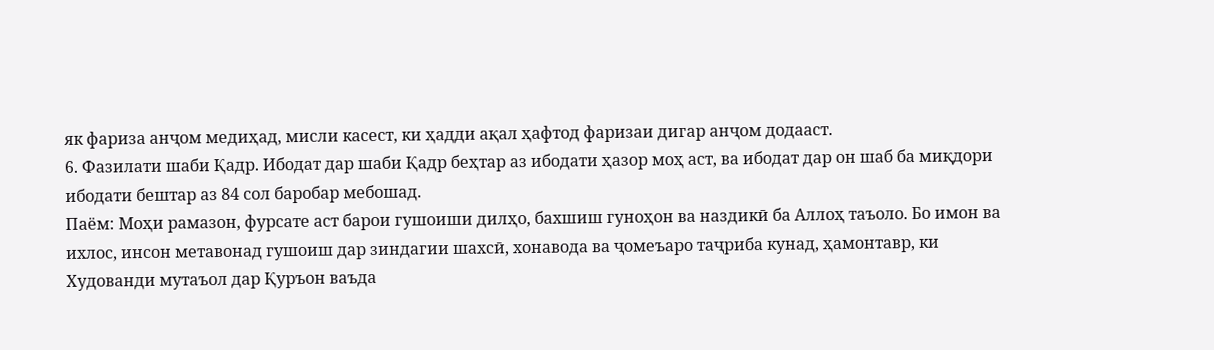як фариза анҷом медиҳад, мисли касест, ки ҳадди ақал ҳафтод фаризаи дигар анҷом додааст.
6. Фазилати шаби Қадр. Ибодат дар шаби Қадр беҳтар аз ибодати ҳазор моҳ аст, ва ибодат дар он шаб ба миқдори ибодати бештар аз 84 сол баробар мебошад.
Паём: Моҳи рамазон, фурсате аст барои гушоиши дилҳо, бахшиш гуноҳон ва наздикӣ ба Аллоҳ таъоло. Бо имон ва ихлос, инсон метавонад гушоиш дар зиндагии шахсӣ, хонавода ва ҷомеъаро таҷриба кунад, ҳамонтавр, ки Худованди мутаъол дар Қуръон ваъда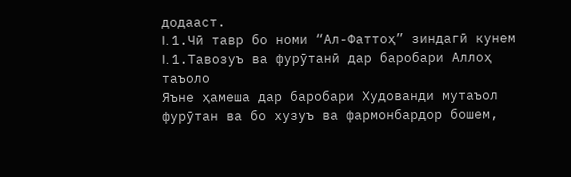додааст.
I. 1.Чӣ тавр бо номи “Ал-Фаттоҳ” зиндагӣ кунем
I. 1.Тавозуъ ва фурӯтанӣ дар баробари Аллоҳ таъоло
Яъне ҳамеша дар баробари Худованди мутаъол фурӯтан ва бо хузуъ ва фармонбардор бошем,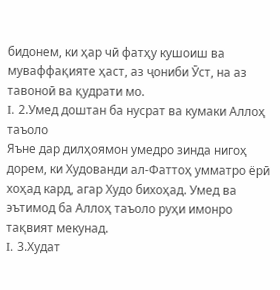бидонем, ки ҳар чӣ фатҳу кушоиш ва муваффақияте ҳаст, аз ҷониби Ӯст, на аз тавоноӣ ва қудрати мо.
I. 2.Умед доштан ба нусрат ва кумаки Аллоҳ таъоло
Яъне дар дилҳоямон умедро зинда нигоҳ дорем, ки Худованди ал‑Фаттоҳ умматро ёрӣ хоҳад кард, агар Худо бихоҳад. Умед ва эътимод ба Аллоҳ таъоло руҳи имонро тақвият мекунад.
I. 3.Худат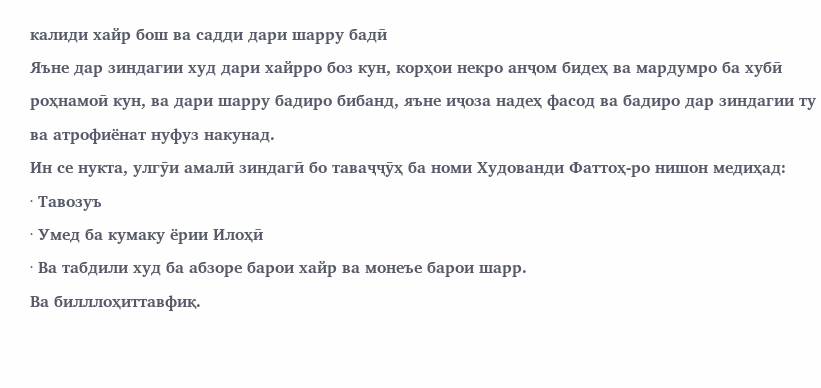калиди хайр бош ва садди дари шарру бадӣ
Яъне дар зиндагии худ дари хайрро боз кун, корҳои некро анҷом бидеҳ ва мардумро ба хубӣ роҳнамоӣ кун, ва дари шарру бадиро бибанд, яъне иҷоза надеҳ фасод ва бадиро дар зиндагии ту ва атрофиёнат нуфуз накунад.
Ин се нукта, улгӯи амалӣ зиндагӣ бо таваҷҷӯҳ ба номи Худованди Фаттоҳ‑ро нишон медиҳад:
· Тавозуъ
· Умед ба кумаку ёрии Илоҳӣ
· Ва табдили худ ба абзоре барои хайр ва монеъе барои шарр.
Ва билллоҳиттавфиқ.